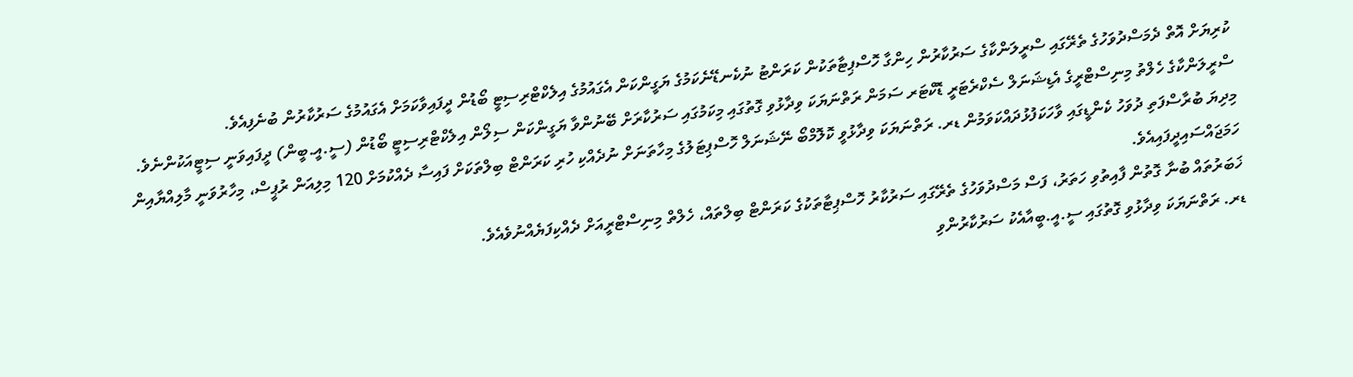ކުރިޔަށް އޮތް ދެމަސްދުވަހުގެ ތެރޭގައި ސްރީލަންކާގެ ސަރުކާރުން ހިންގާ ހޮސްޕިޓާތަކުން ކަރަންޓު ނުކެނޑޭނެކަމުގެ ޔަގީންކަން އެގައުމުގެ އިލެކްޓްރިސިޓީ ބޯޑުން ދީފައިވާކަމަށް އެގައުމުގެ ސަރުކާރުން ބުނެފިއެވެ.
ސްރީލަންކާގެ ހެލްތު މިނިސްޓްރީގެ އެޑިޝަނަލް ސެކްރެޓަރީ ޑޮކްޓަރ ސަމަން ރަތްނަޔަކަ ވިދާޅުވި ގޮތުގައި މިކަމުގައި ސަރުކާރަށް ބޭނުންވާ ޔަގީންކަން ސިލޯން އިލެކްޓްރިސިޓީ ބޯޑުން (ސީ.އީ.ބީން) ދީފައިވަނީ ސިޓީއަކުންނެވެ.
މިދިޔަ ބުރާސްފަތި ދުވަހު ކެންޑީގައި ވާހަކަފުޅުދައްކަވަމުން ޑރ. ރަތްނަޔަކަ ވިދާޅުވީ ކޮލޮމްބޯ ނޭޝަނަލް ހޮސްޕިޓަލުގެ މިހާތަނަށް ނުދެއްކި ހުރި ކަރަންޓް ބިލްތަކަށް ފައިސާ ދެއްކުމަށް 120 މިލިއަން ރުޕީސް، މިހާރުވަނީ މާލިއްޔާއިން ހަމަޖައްސައިދީފައިއެވެ.
ޚަބަރުތައް ބުނާ ގޮތުން ފާއިތުވި ހަތަރު، ފަސް މަސްދުވަހުގެ ތެރޭގައި ސަރުކާރު ހޮސްޕިޓާތަކުގެ ކަރަންޓް ބިލްތައް، ހެލްތް މިނިސްޓްރީއަށް ދެއްކިފަޔެއްނުވެއެވެ.
ޑރ. ރަތްނަޔަކަ ވިދާޅުވި ގޮތުގައި ސީ.އީ.ބީއާއެކު ސަރުކާރުންވި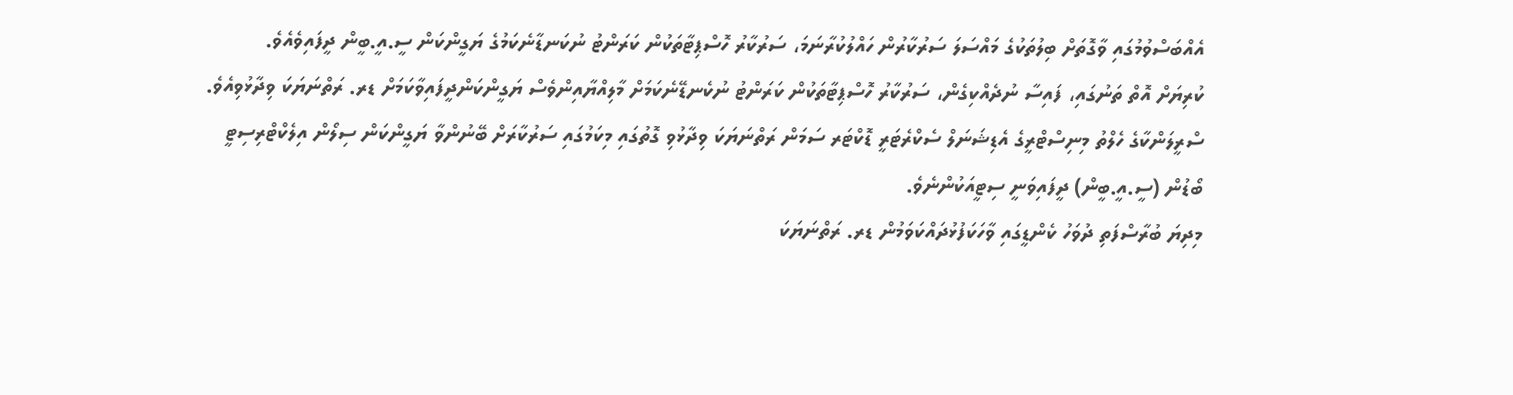އެއްބަސްވުމުގައި ވާގޮތަށް ބިލުތަކުގެ މައްސަލަ ސަރުކާރުން ހައްލުކުރާނަމަ، ސަރުކާރު ހޮސްޕިޓާތަކުން ކަރަންޓު ނުކަނޑާނެކަމުގެ ޔަގީންކަން ސީ.އީ.ބީން ދީފައިވެއެވެ.
ކުރިޔަށް އޮތް ތަނުގައި، ފައިސާ ނުދެއްކިގެން، ސަރުކާރު ހޮސްޕިޓާތަކުން ކަރަންޓު ނުކެނޑޭނެކަމަށް މާލިއްޔާއިންވެސް ޔަގީންކަންދީފައިވާކަމަށް ޑރ. ރަތްނަޔަކަ ވިދާޅުވިއެވެ.
ސްރީލަންކާގެ ހެލްތު މިނިސްޓްރީގެ އެޑިޝަނަލް ސެކްރެޓަރީ ޑޮކްޓަރ ސަމަން ރަތްނަޔަކަ ވިދާޅުވި ގޮތުގައި މިކަމުގައި ސަރުކާރަށް ބޭނުންވާ ޔަގީންކަން ސިލޯން އިލެކްޓްރިސިޓީ ބޯޑުން (ސީ.އީ.ބީން) ދީފައިވަނީ ސިޓީއަކުންނެވެ.
މިދިޔަ ބުރާސްފަތި ދުވަހު ކެންޑީގައި ވާހަކަފުޅުދައްކަވަމުން ޑރ. ރަތްނަޔަކަ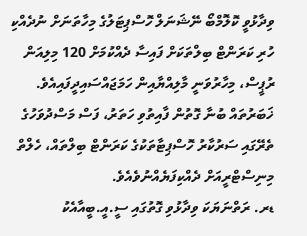ވިދާޅުވީ ކޮލޮމްބޯ ނޭޝަނަލް ހޮސްޕިޓަލުގެ މިހާތަނަށް ނުދެއްކި ހުރި ކަރަންޓް ބިލްތަކަށް ފައިސާ ދެއްކުމަށް 120 މިލިއަން ރުޕީސް، މިހާރުވަނީ މާލިއްޔާއިން ހަމަޖައްސައިދީފައިއެވެ.
ޚަބަރުތައް ބުނާ ގޮތުން ފާއިތުވި ހަތަރު، ފަސް މަސްދުވަހުގެ ތެރޭގައި ސަރުކާރު ހޮސްޕިޓާތަކުގެ ކަރަންޓް ބިލްތައް، ހެލްތް މިނިސްޓްރީއަށް ދެއްކިފަޔެއްނުވެއެވެ.
ޑރ. ރަތްނަޔަކަ ވިދާޅުވި ގޮތުގައި ސީ.އީ.ބީއާއެކު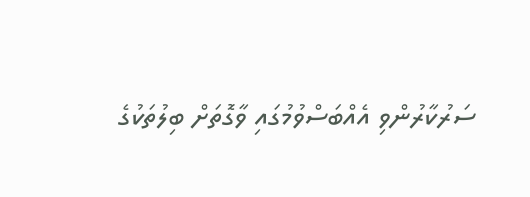ސަރުކާރުންވި އެއްބަސްވުމުގައި ވާގޮތަށް ބިލުތަކުގެ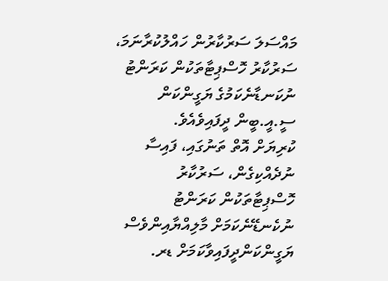މައްސަލަ ސަރުކާރުން ހައްލުކުރާނަމަ، ސަރުކާރު ހޮސްޕިޓާތަކުން ކަރަންޓު ނުކަނޑާނެކަމުގެ ޔަގީންކަން ސީ.އީ.ބީން ދީފައިވެއެވެ.
ކުރިޔަށް އޮތް ތަނުގައި، ފައިސާ ނުދެއްކިގެން، ސަރުކާރު ހޮސްޕިޓާތަކުން ކަރަންޓު ނުކެނޑޭނެކަމަށް މާލިއްޔާއިންވެސް ޔަގީންކަންދީފައިވާކަމަށް ޑރ.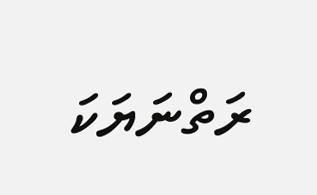ރަތްނަޔަކަ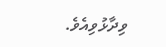ވިދާޅުވިއެވެ.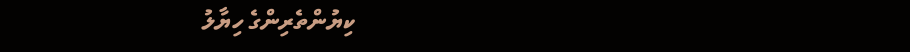ކިޔުންތެރިންގެ ހިޔާލު